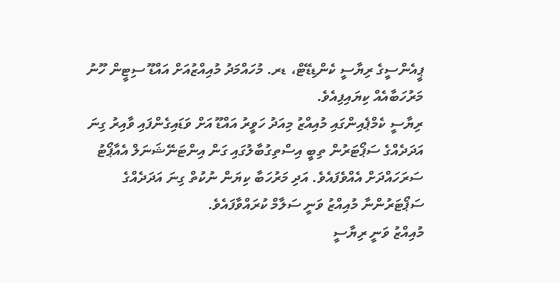ޕީއެންސީގެ ރިޔާސީ ކެންޑިޑޭޓް، ޑރ. މުހައްމަދު މުއިއްޒުއަށް އައްޑޫ ސިޓީން ހޫނު މަރުހަބާއެއް ކިޔައިފިއެވެ.
ރިޔާސީ ކެމްޕެއިންގައި މުއިއްޒު މިއަދު ހަވީރު އައްޑޫ އަށް ވަޑައިގެންފައި ވާއިރު ގިނަ އަދަދެއްގެ ސަޕޯޓަރުން ތިބީ އިސްތިގުބާލުގައި ގަން އިންޓަނޭޝަނަލް އެއާޕޯޓު ސަރަހައްދަށް އެއްވެފައެވެ. އަދި މަރުހަބާ ކިޔަން ނުކުތް ގިނަ އަދަދެއްގެ ސަޕޯޓަރުންނާ މުއިއްޒު ވަނީ ސަލާމް ކުރައްވާފައެވެ.
މުއިއްޒު ވަނީ ރިޔާސީ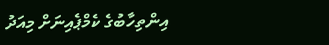އިންތިހާބުގެ ކެމްޕެއިނަށް މިއަދު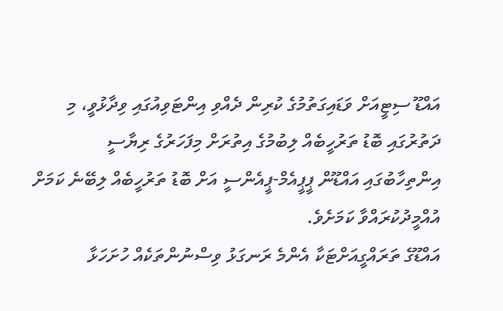އައްޑޫ ސިޓީއަށް ވަޑައިގަތުމުގެ ކުރިން ދެއްވި އިންޓަވިއުގައި ވިދާޅުވީ، މި ދަތުރުގައި ބޮޑު ތަރުހީބެއް ލިބުމުގެ އިތުރަށް މިފަހަރުގެ ރިޔާސީ އިންތިހާބުގައި އައްޑޫން ޕީޕީއެމް-ޕީއެންސީ އަށް ބޮޑު ތަރުހީބެއް ލިބޭނެ ކަމަށް އުއްމީދުކުރައްވާ ކަމަށެވެ.
އައްޑޫގެ ތަރައްގީއަށްޓަކާ އެންމެ ރަނގަޅު ވިސްނުންތަކެއް ހުށަހަޅާ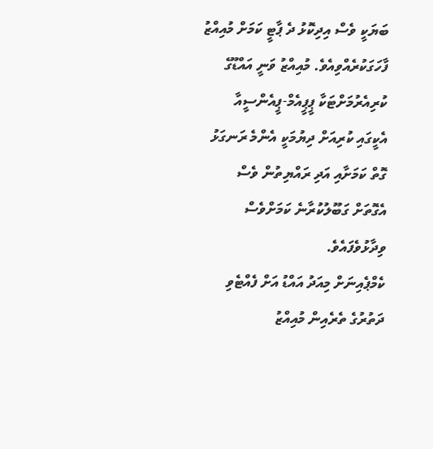ބަޔަކީ ވެސް އިދިކޮޅު ދެ ޕާޓީ ކަމަށް މުއިއްޒު ފާހަގަކުރެއްވިއެވެ. މުއިއްޒު ވަނީ އައްޑޫގެ ކުރިއެރުމަށްޓަކާ ޕީޕީއެމް-ޕީއެންސީއާ އެކީގައި ކުރިއަށް ދިޔުމަކީ އެންމެ ރަނގަޅު ގޮތް ކަމަށާއި އަދި ރައްޔިތުން ވެސް އެގޮތަށް ގަބޫލުކުރާނެ ކަމަށްވެސް ވިދާޅުވެފައެވެ.
ކެމްޕެއިނަށް މިއަދު އައްޑު އަށް ފެއްޓެވި ދަތުރުގެ ތެރެއިން މުއިއްޒު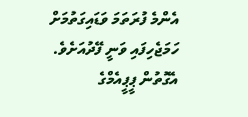އެންމެ ފުރަތަމަ ވަޑައިގަތުމަށް ހަމަޖެހިފައި ވަނީ ފޭދުއަށެވެ. އެގޮތުން ޕީޕީއެމްގެ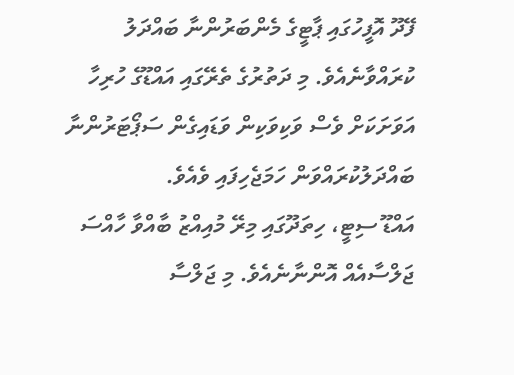ފޭދޫ އޮފީހުގައި ޕާޓީގެ މެންބަރުންނާ ބައްދަލު ކުރައްވާނެއެވެ. މި ދަތުރުގެ ތެރޭގައި އައްޑޫގެ ހުރިހާ އަވަށަކަށް ވެސް ވަކިވަކިން ވަޑައިގެން ސަޕޯޓަރުންނާ ބައްދަލުކުރައްވަން ހަމަޖެހިފައި ވެއެވެ.
އައްޑޫ ސިޓީ، ހިތަދޫގައި މިރޭ މުއިއްޒު ބާއްވާ ހާއްސަ ޖަލްސާއެއް އޮންނާނެއެވެ. މި ޖަލްސާ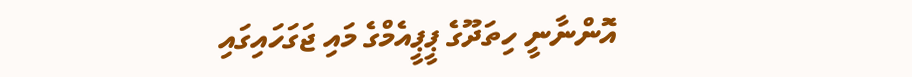އޮންނާނީ ހިތަދޫގެ ޕީޕީއެމްގެ މައި ޖަގަހައިގައި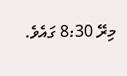މިރޭ 8:30 ގައެވެ.